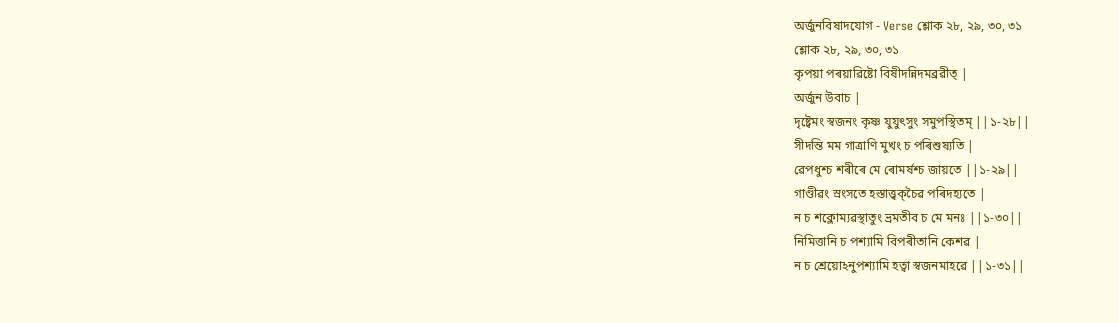অৰ্জুনবিষাদযোগ - Verse শ্লোক ২৮, ২৯, ৩০, ৩১
শ্লোক ২৮, ২৯, ৩০, ৩১
কৃপয়া পৰয়াৱিষ্টো বিষীদন্নিদমব্ৰৱীত্ |
অৰ্জুন উবাচ |
দৃষ্ট্বেমং স্বজনং কৃষ্ণ যুযুৎসুং সমুপস্থিতম্ ||১-২৮||
সীদন্তি মম গাত্ৰাণি মুখং চ পৰিশুষ্যতি |
ৱেপধুশ্চ শৰীৰে মে ৰোমৰ্ষশ্চ জায়তে ||১-২৯||
গাণ্ডীৱং স্ৰংসতে হস্তাত্ত্বক্চৈৱ পৰিদহ্যতে |
ন চ শক্লোম্যৱস্থাতুং ভ্ৰমতীব চ মে মনঃ ||১-৩০||
নিমিত্তানি চ পশ্যামি বিপৰীতানি কেশৱ |
ন চ শ্ৰেয়োঽনুপশ্যামি হত্বা স্বজনমাহৱে ||১-৩১||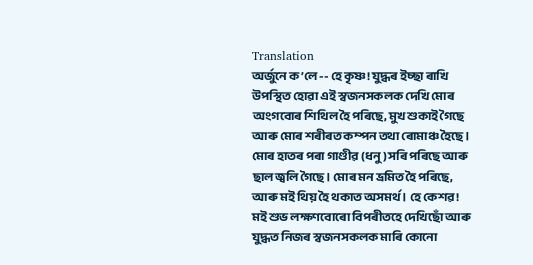Translation
অৰ্জুনে ক’লে -- হে কৃষ্ণ! যুদ্ধৰ ইচ্ছা ৰাখি উপস্থিত হোৱা এই স্বজনসকলক দেখি মোৰ অংগবোৰ শিথিল হৈ পৰিছে, মুখ শুকাই গৈছে আৰু মোৰ শৰীৰত কম্পন তথা ৰোমাঞ্চ হৈছে। মোৰ হাতৰ পৰা গাণ্ডীৱ (ধনু) সৰি পৰিছে আৰু ছাল জ্বলি গৈছে। মোৰ মন ভ্ৰমিত হৈ পৰিছে, আৰু মই থিয় হৈ থকাত অসমৰ্থ। হে কেশৱ! মই শুভ লক্ষণবোৰো বিপৰীতহে দেখিছোঁ আৰু যুদ্ধত নিজৰ স্বজনসকলক মাৰি কোনো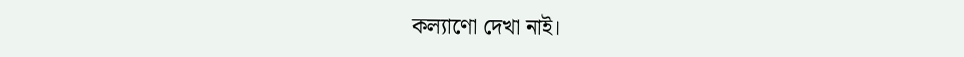কল্যাণো দেখা নাই।